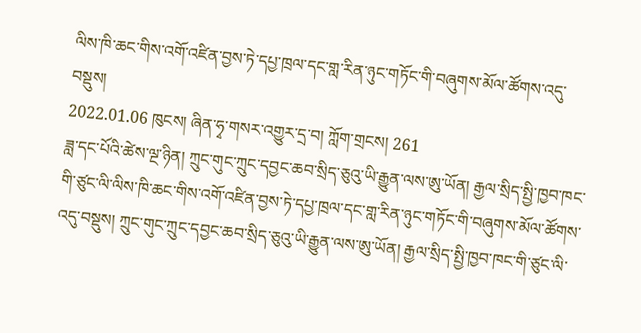ལིས་ཁི་ཆང་གིས་འགོ་འཛིན་བྱས་ཏེ་དཔྱ་ཁྲལ་དང་གླ་རིན་ཉུང་གཏོང་གི་བཞུགས་མོལ་ཚོགས་འདུ་བསྡུས།
2022.01.06 ཁུངས། ཞིན་ཧྭ་གསར་འགྱུར་དྲ་བ། ཀློག་གྲངས། 261
ཟླ་དང་པོའི་ཚེས་ལྔ་ཉིན། ཀྲུང་གུང་ཀྲུང་དབྱང་ཆབ་སྲིད་ཅུའུ་ཡི་རྒྱུན་ལས་ཨུ་ཡོན། རྒྱལ་སྲིད་སྤྱི་ཁྱབ་ཁང་གི་ཙུང་ལི་ལིས་ཁི་ཆང་གིས་འགོ་འཛིན་བྱས་ཏེ་དཔྱ་ཁྲལ་དང་གླ་རིན་ཉུང་གཏོང་གི་བཞུགས་མོལ་ཚོགས་འདུ་བསྡུས། ཀྲུང་གུང་ཀྲུང་དབྱང་ཆབ་སྲིད་ཅུའུ་ཡི་རྒྱུན་ལས་ཨུ་ཡོན། རྒྱལ་སྲིད་སྤྱི་ཁྱབ་ཁང་གི་ཙུང་ལི་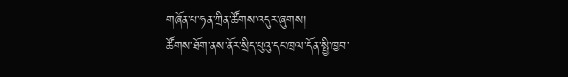གཞོན་པ་ཧན་ཀྲིན་ཚོགས་འདུར་ཞུགས།
ཚོགས་ཐོག་ནས་ནོར་སྲིད་པུའུ་དང་ཁྲལ་དོན་སྤྱི་ཁྱབ་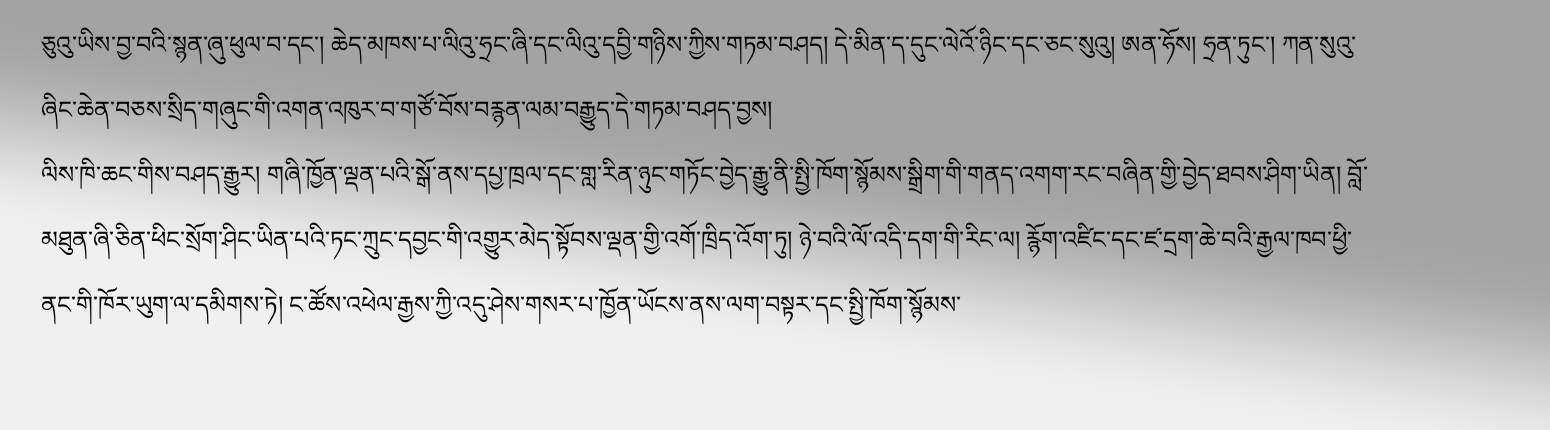ཅུའུ་ཡིས་བྱ་བའི་སྙན་ཞུ་ཕུལ་བ་དང་། ཆེད་མཁས་པ་ལིའུ་ཧྲང་ཞི་དང་ལིའུ་དབྱི་གཉིས་ཀྱིས་གཏམ་བཤད། དེ་མིན་ད་དུང་ལེའོ་ཉིང་དང་ཅང་སུའུ། ཨན་ཧོས། ཧྲན་ཏུང་། ཀན་སུའུ་ཞིང་ཆེན་བཅས་སྲིད་གཞུང་གི་འགན་འཁུར་བ་གཙོ་བོས་བརྙན་ལམ་བརྒྱུད་དེ་གཏམ་བཤད་བྱས།
ལིས་ཁི་ཆང་གིས་བཤད་རྒྱུར། གཞི་ཁྱོན་ལྡན་པའི་སྒོ་ནས་དཔྱ་ཁྲལ་དང་གླ་རིན་ཉུང་གཏོང་བྱེད་རྒྱུ་ནི་སྤྱི་ཁོག་སྙོམས་སྒྲིག་གི་གནད་འགག་རང་བཞིན་གྱི་བྱེད་ཐབས་ཤིག་ཡིན། བློ་མཐུན་ཞི་ཅིན་ཕིང་སྲོག་ཤིང་ཡིན་པའི་ཏང་ཀྲུང་དབྱང་གི་འགྱུར་མེད་སྟོབས་ལྡན་གྱི་འགོ་ཁྲིད་འོག་ཏུ། ཉེ་བའི་ལོ་འདི་དག་གི་རིང་ལ། རྙོག་འཛིང་དང་ཛ་དྲག་ཆེ་བའི་རྒྱལ་ཁབ་ཕྱི་ནང་གི་ཁོར་ཡུག་ལ་དམིགས་ཏེ། ང་ཚོས་འཕེལ་རྒྱས་ཀྱི་འདུ་ཤེས་གསར་པ་ཁྱོན་ཡོངས་ནས་ལག་བསྟར་དང་སྤྱི་ཁོག་སྙོམས་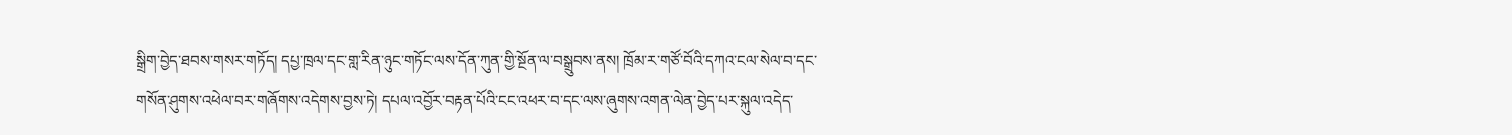སྒྲིག་བྱེད་ཐབས་གསར་གཏོད། དཔྱ་ཁྲལ་དང་གླ་རིན་ཉུང་གཏོང་ལས་དོན་ཀུན་གྱི་སྔོན་ལ་བསྒྲུབས་ནས། ཁྲོམ་ར་གཙོ་བོའི་དཀའ་ངལ་སེལ་བ་དང་གསོན་ཤུགས་འཕེལ་བར་གཞོགས་འདེགས་བྱས་ཏེ། དཔལ་འབྱོར་བརྟན་པོའི་ངང་འཕར་བ་དང་ལས་ཞུགས་འགན་ལེན་བྱེད་པར་སྐུལ་འདེད་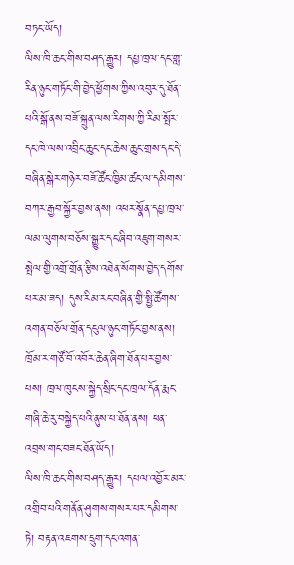བཏང་ཡོད།
ལིས་ཁི་ཆང་གིས་བཤད་རྒྱུར། དཔྱ་ཁྲལ་དང་གླ་རིན་ཉུང་གཏོང་གི་བྱེད་ཕྱོགས་ཀྱིས་འབུར་དུ་ཐོན་པའི་སྒོ་ནས་བཟོ་སྐྲུན་ལས་རིགས་ཀྱི་རིམ་སྤོར་དང་ཁེ་ལས་འབྲིང་ཆུང་དང་ཆེས་ཆུང་གྲས་དང་དེ་བཞིན་སྒེར་གཉེར་བཟོ་ཚོང་ཁྱིམ་ཚང་ལ་དམིགས་བཀར་རྒྱབ་སྐྱོར་བྱས་ནས། འཕར་སྣོན་དཔྱ་ཁྲལ་ལམ་ལུགས་བཅོས་སྒྱུར་དང་ཞིབ་འཇུག་གསར་སྤེལ་གྱི་འགྲོ་གྲོན་རྩིས་འཐེན་སོགས་བྱེད་དགོས་པར་མ་ཟད། དུས་རིམ་རང་བཞིན་གྱི་སྤྱི་ཚོགས་འགན་བཅོལ་གྲོན་དངུལ་ཉུང་གཏོང་བྱས་ནས། ཁྲོམ་ར་གཙོ་བོ་འབོར་ཆེན་ཞིག་ཐོན་པར་བྱས་པས། ཁྲལ་ཁུངས་སྐྱེད་སྲིང་དང་ཁྲལ་དོན་རྨང་གཞི་ཆེ་རུ་བསྐྱེད་པའི་ནུས་པ་ཐོན་ནས། ཕན་འབྲས་གང་བཟང་ཐོན་ཡོད།
ལིས་ཁི་ཆང་གིས་བཤད་རྒྱུར། དཔལ་འབྱོར་མར་འགྲིབ་པའི་གནོན་ཤུགས་གསར་པར་དམིགས་ཏེ། བརྟན་འཇགས་དྲུག་དང་འགན་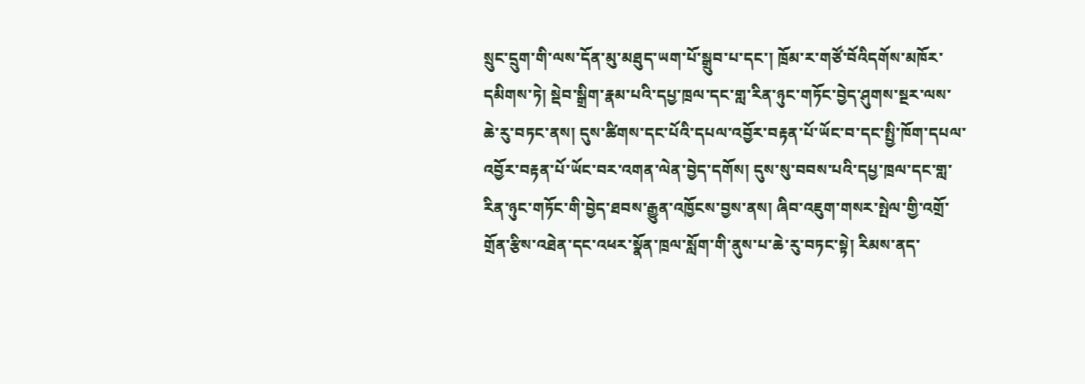སྲུང་དྲུག་གི་ལས་དོན་མུ་མཐུད་ཡག་པོ་སྒྲུབ་པ་དང་། ཁྲོམ་ར་གཙོ་བོའིདགོས་མཁོར་དམིགས་ཏེ། སྡེབ་སྒྲིག་རྣམ་པའི་དཔྱ་ཁྲལ་དང་གླ་རིན་ཉུང་གཏོང་བྱེད་ཤུགས་སྔར་ལས་ཆེ་རུ་བཏང་ནས། དུས་ཚིགས་དང་པོའི་དཔལ་འབྱོར་བརྟན་པོ་ཡོང་བ་དང་སྤྱི་ཁོག་དཔལ་འབྱོར་བརྟན་པོ་ཡོང་བར་འགན་ལེན་བྱེད་དགོས། དུས་སུ་བབས་པའི་དཔྱ་ཁྲལ་དང་གླ་རིན་ཉུང་གཏོང་གི་བྱེད་ཐབས་རྒྱུན་འཁྱོངས་བྱས་ནས། ཞིབ་འཇུག་གསར་སྤེལ་གྱི་འགྲོ་གྲོན་རྩིས་འཐེན་དང་འཕར་སྣོན་ཁྲལ་སློག་གི་ནུས་པ་ཆེ་རུ་བཏང་སྟེ། རིམས་ནད་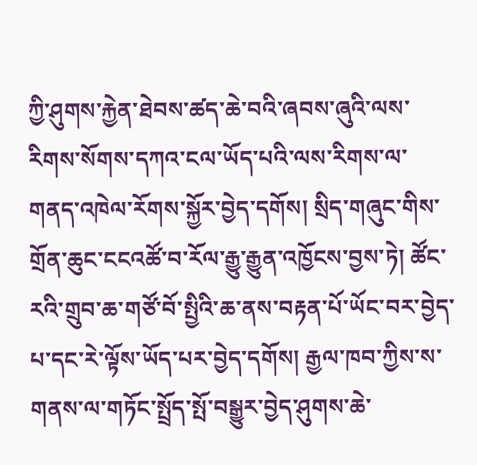ཀྱི་ཤུགས་རྐྱེན་ཐེབས་ཚད་ཆེ་བའི་ཞབས་ཞུའི་ལས་རིགས་སོགས་དཀའ་ངལ་ཡོད་པའི་ལས་རིགས་ལ་གནད་འཁེལ་རོགས་སྐྱོར་བྱེད་དགོས། སྲིད་གཞུང་གིས་གྲོན་ཆུང་ངངའཚོ་བ་རོལ་རྒྱུ་རྒྱུན་འཁྱོངས་བྱས་ཏེ། ཚོང་རའི་གྲུབ་ཆ་གཙོ་བོ་སྤྱིའི་ཆ་ནས་བརྟན་པོ་ཡོང་བར་བྱེད་པ་དང་རེ་ལྟོས་ཡོད་པར་བྱེད་དགོས། རྒྱལ་ཁབ་ཀྱིས་ས་གནས་ལ་གཏོང་སྤྲོད་སྤོ་བསྒྱུར་བྱེད་ཤུགས་ཆེ་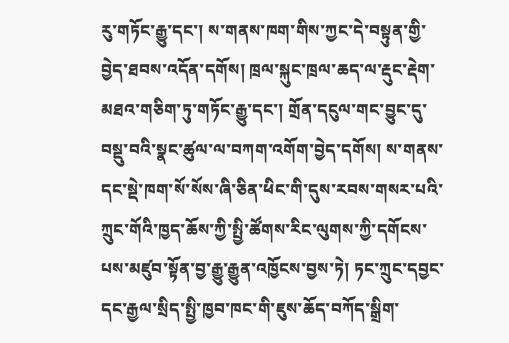རུ་གཏོང་རྒྱུ་དང་། ས་གནས་ཁག་གིས་ཀྱང་དེ་བསྟུན་གྱི་བྱེད་ཐབས་འདོན་དགོས། ཁྲལ་སྐུང་ཁྲལ་ཆད་ལ་རྡུང་རྡེག་མཐའ་གཅིག་ཏུ་གཏོང་རྒྱུ་དང་། གྲོན་དངུལ་གང་བྱུང་དུ་བསྡུ་བའི་སྣང་ཚུལ་ལ་བཀག་འགོག་བྱེད་དགོས། ས་གནས་དང་སྡེ་ཁག་སོ་སོས་ཞི་ཅིན་ཕིང་གི་དུས་རབས་གསར་པའི་ཀྲུང་གོའི་ཁྱད་ཆོས་ཀྱི་སྤྱི་ཚོགས་རིང་ལུགས་ཀྱི་དགོངས་པས་མཛུབ་སྟོན་བྱ་རྒྱུ་རྒྱུན་འཁྱོངས་བྱས་ཏེ། ཏང་ཀྲུང་དབྱང་དང་རྒྱལ་སྲིད་སྤྱི་ཁྱབ་ཁང་གི་ཇུས་ཆོད་བཀོད་སྒྲིག་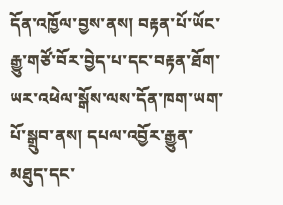དོན་འཁྱོལ་བྱས་ནས། བརྟན་པོ་ཡོང་རྒྱུ་གཙོ་བོར་བྱེད་པ་དང་བརྟན་ཐོག་ཡར་འཕེལ་སྒོས་ལས་དོན་ཁག་ཡག་པོ་སྒྲུབ་ནས། དཔལ་འབྱོར་རྒྱུན་མཐུད་དང་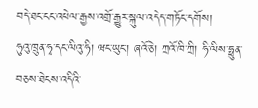བདེ་ཐང་ངང་འཕེལ་རྒྱས་འགྲོ་རྒྱུར་སྐུལ་འདེད་གཏོང་དགོས།
ཧུའུ་ཁྲུན་ཧྭ་དང་ལིའུ་ཧི། ཝང་ཡུང་། ཞའོ་ཅེ། ཀྲའོ་ཁི་ཀྲི། ཧི་ལིས་ཧྥུན་བཅས་ཐེངས་འདིའི་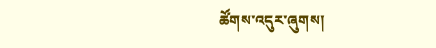ཚོགས་འདུར་ཞུགས།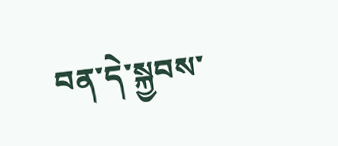བན་དེ་སྐྱབས་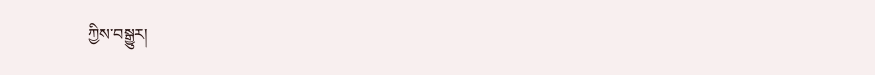ཀྱིས་བསྒྱུར།